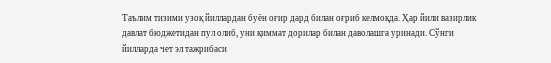Таълим тизими узоқ йиллардан буён оғир дард билан оғриб келмоқда. Ҳар йили вазирлик давлат бюджетидан пул олиб, уни қиммат дорилар билан даволашга уринади. Сўнги йилларда чет эл тажрибаси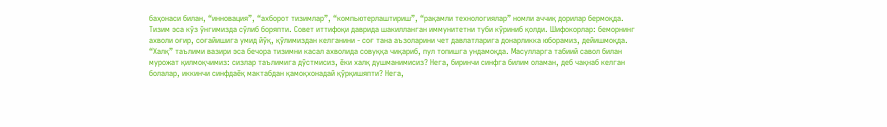баҳонаси билан, “инновация”, “ахборот тизимлар”, “компьютерлаштириш”, “рақамли технологиялар” номли аччиқ дорилар бермоқда. Тизим эса кўз ўнгимизда сўлиб боряпти. Совет иттифоқи даврида шакилланган иммунитетни туби кўриниб қолди. Шифокорлар: беморнинг ахволи оғир, соғайишига умид йўқ, қўлимиздан келганини - соғ тана аъзоларини чет давлатларига донарликка юборамиз, дейишмоқда. “Халқ” таълими вазири эса бечора тизимни касал ахволида совуққа чиқариб, пул топишга ундамоқда. Масулларга табиий савол билан мурожат қилмоқчимиз: сизлар таълимига дўстмисиз, ёки халқ душманимисиз? Нега, биринчи синфга билим оламан, деб чақнаб келган болалар, иккинчи синфдаёқ мактабдан қамоқхонадай қўрқишяпти? Нега,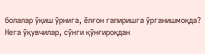болалар ўқиш ўрнига, ёлғон гапиришга ўрганишмоқда? Нега ўқувчилар, сўнги қўнғироқдан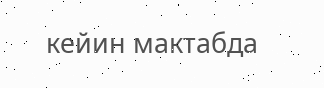кейин мактабда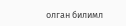олган билимл